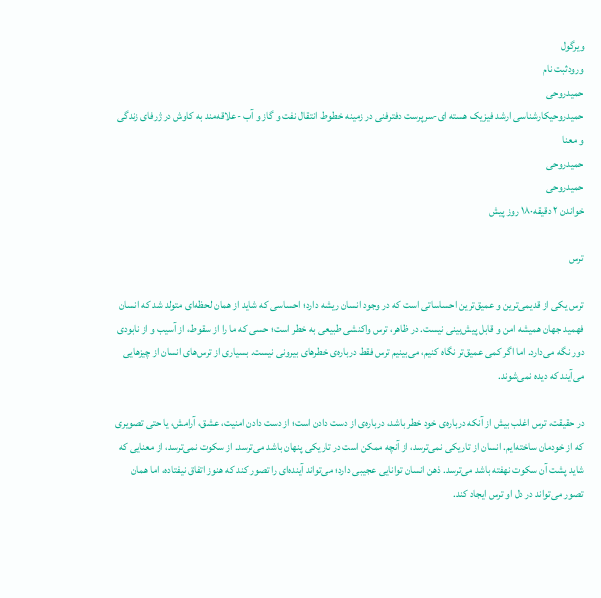ویرگول
ورودثبت نام
حمیدروحی
حمیدروحیکارشناسی ارشد فیزیک هسته ای-سرپرست دفترفنی در زمینه خطوط انتقال نفت و گاز و آب -علاقه‌مند به کاوش در ژرفای زندگی و معنا
حمیدروحی
حمیدروحی
خواندن ۲ دقیقه·۱۸ روز پیش

ترس

ترس یکی از قدیمی‌ترین و عمیق‌ترین احساساتی است که در وجود انسان ریشه دارد؛ احساسی که شاید از همان لحظه‌ای متولد شد که انسان فهمید جهان همیشه امن و قابل پیش‌بینی نیست. در ظاهر، ترس واکنشی طبیعی به خطر است؛ حسی که ما را از سقوط، از آسیب و از نابودی دور نگه می‌دارد. اما اگر کمی عمیق‌تر نگاه کنیم، می‌بینیم ترس فقط درباره‌ی خطرهای بیرونی نیست. بسیاری از ترس‌های انسان از چیزهایی می‌آیند که دیده نمی‌شوند.

در حقیقت، ترس اغلب بیش از آنکه درباره‌ی خود خطر باشد، درباره‌ی از دست دادن است؛ از دست دادن امنیت، عشق، آرامش، یا حتی تصویری که از خودمان ساخته‌ایم. انسان از تاریکی نمی‌ترسد، از آنچه ممکن است در تاریکی پنهان باشد می‌ترسد. از سکوت نمی‌ترسد، از معنایی که شاید پشت آن سکوت نهفته باشد می‌ترسد. ذهن انسان توانایی عجیبی دارد؛ می‌تواند آینده‌ای را تصور کند که هنوز اتفاق نیفتاده، اما همان تصور می‌تواند در دل او ترس ایجاد کند.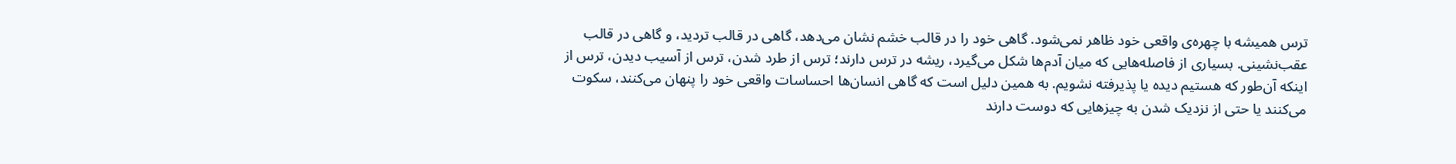ترس همیشه با چهره‌ی واقعی خود ظاهر نمی‌شود. گاهی خود را در قالب خشم نشان می‌دهد، گاهی در قالب تردید، و گاهی در قالب عقب‌نشینی. بسیاری از فاصله‌هایی که میان آدم‌ها شکل می‌گیرد، ریشه در ترس دارند؛ ترس از طرد شدن، ترس از آسیب دیدن، ترس از اینکه آن‌طور که هستیم دیده یا پذیرفته نشویم. به همین دلیل است که گاهی انسان‌ها احساسات واقعی خود را پنهان می‌کنند، سکوت می‌کنند یا حتی از نزدیک شدن به چیزهایی که دوست دارند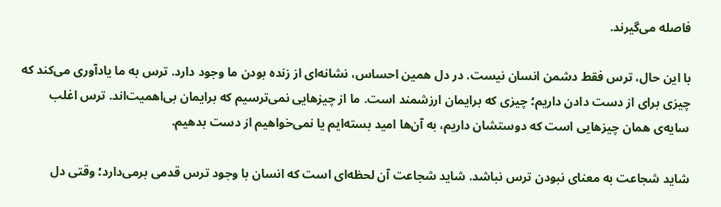فاصله می‌گیرند.

با این حال، ترس فقط دشمن انسان نیست. در دل همین احساس، نشانه‌ای از زنده بودن ما وجود دارد. ترس به ما یادآوری می‌کند که چیزی برای از دست دادن داریم؛ چیزی که برایمان ارزشمند است. ما از چیزهایی نمی‌ترسیم که برایمان بی‌اهمیت‌اند. ترس اغلب سایه‌ی همان چیزهایی است که دوستشان داریم، به آن‌ها امید بسته‌ایم یا نمی‌خواهیم از دست بدهیم.

شاید شجاعت به معنای نبودن ترس نباشد. شاید شجاعت آن لحظه‌ای است که انسان با وجود ترس قدمی برمی‌دارد؛ وقتی دل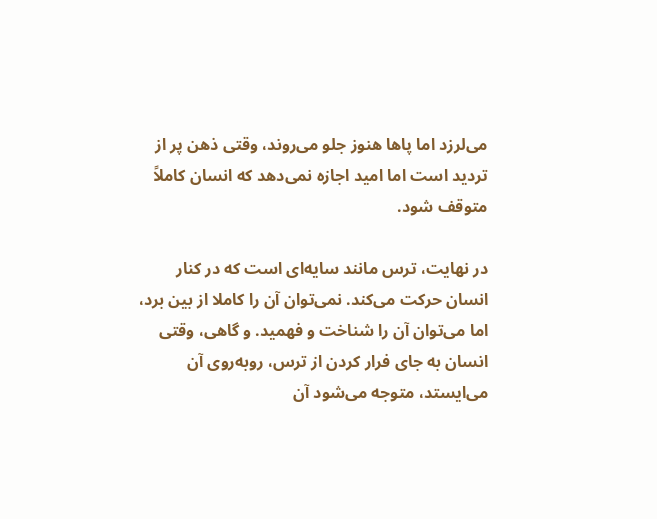می‌لرزد اما پاها هنوز جلو می‌روند، وقتی ذهن پر از تردید است اما امید اجازه نمی‌دهد که انسان کاملاً متوقف شود.

در نهایت، ترس مانند سایه‌ای است که در کنار انسان حرکت می‌کند. نمی‌توان آن را کاملا از بین برد، اما می‌توان آن را شناخت و فهمید. و گاهی، وقتی انسان به جای فرار کردن از ترس، روبه‌روی آن می‌ایستد، متوجه می‌شود آن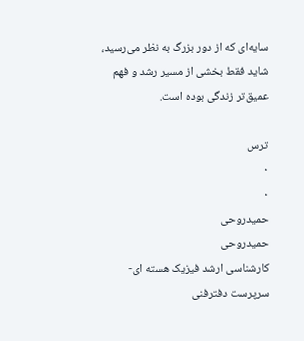سایه‌ای که از دور بزرگ به نظر می‌رسید، شاید فقط بخشی از مسیر رشد و فهم عمیق‌تر زندگی بوده است.

ترس
۰
۰
حمیدروحی
حمیدروحی
کارشناسی ارشد فیزیک هسته ای-سرپرست دفترفنی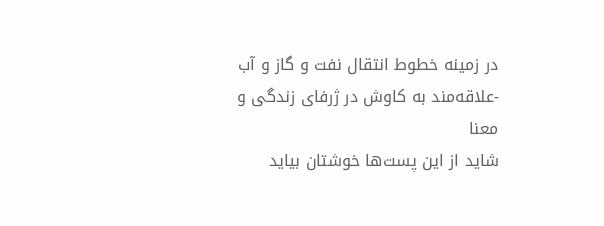در زمینه خطوط انتقال نفت و گاز و آب -علاقه‌مند به کاوش در ژرفای زندگی و معنا
شاید از این پست‌ها خوشتان بیاید